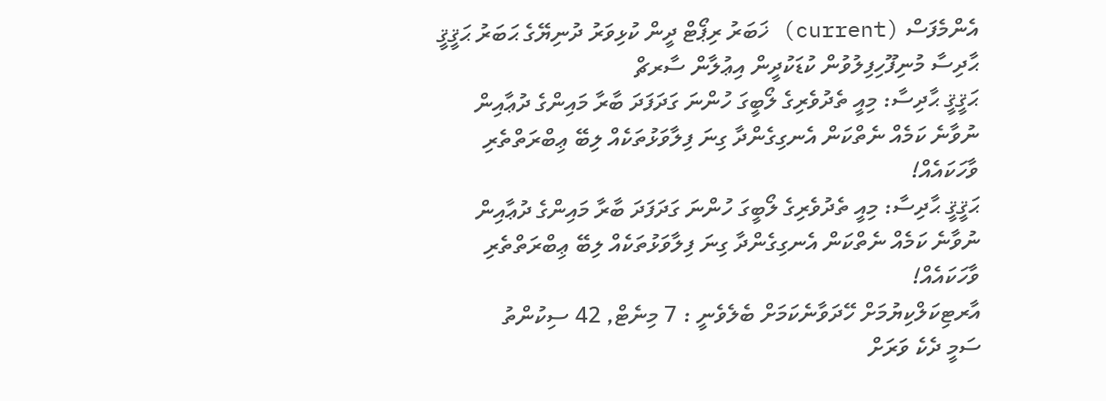އެންމެފަސް (current) ޚަބަރު ރިޕޯޓް ދީން ކުޅިވަރު ދުނިޔޭގެ ޙަބަރު ޙަޤީޤީ ޙާދިސާ މުނިފޫހިފިލުވުން ކުޑަކުދީން އިޢުލާން ސާރޗް
ޙަޤީޤީ ޙާދިސާ: މިއީ ތެދުވެރިގެ ލޯބީގަ ހުންނަ ގަދަފަދަ ބާރާ މައިންގެ ދުޢާއިން ނުވާނެ ކަމެއް ނެތްކަން އެނގިގެންދާ ގިނަ ފިލާވަޅުތަކެއް ލިބޭ ޢިބްރަތްތެރި ވާހަކައެއް!
ޙަޤީޤީ ޙާދިސާ: މިއީ ތެދުވެރިގެ ލޯބީގަ ހުންނަ ގަދަފަދަ ބާރާ މައިންގެ ދުޢާއިން ނުވާނެ ކަމެއް ނެތްކަން އެނގިގެންދާ ގިނަ ފިލާވަޅުތަކެއް ލިބޭ ޢިބްރަތްތެރި ވާހަކައެއް!
އާރޓިކަލްކިޔުމަށް ހޭދަވާނެކަމަށް ބެލެވެނީ : 7 މިނެޓް, 42 ސިކުންތު
ސަމީ ދެކެ ވަރަށް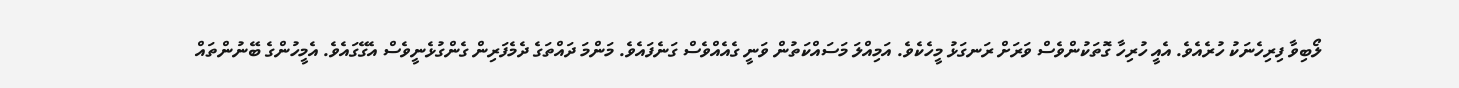ލޯބިވާ ފިރިހެނަކު ހުރެއެވެ. އެއީ ހުރިހާ ގޮތަކުންވެސް ވަރަށް ރަނގަޅު މީހެކެވެ. އަމިއްލަ މަސައްކަތުން ވަނީ ގެއެއްވެސް ގަނެފައެވެ. މަންމަ ދައްތަގެ ދެމެފަރިން ގެންގުޅެނީވެސް އެގޭގައެވެ. އެމީހުންގެ ބޭނުންތައް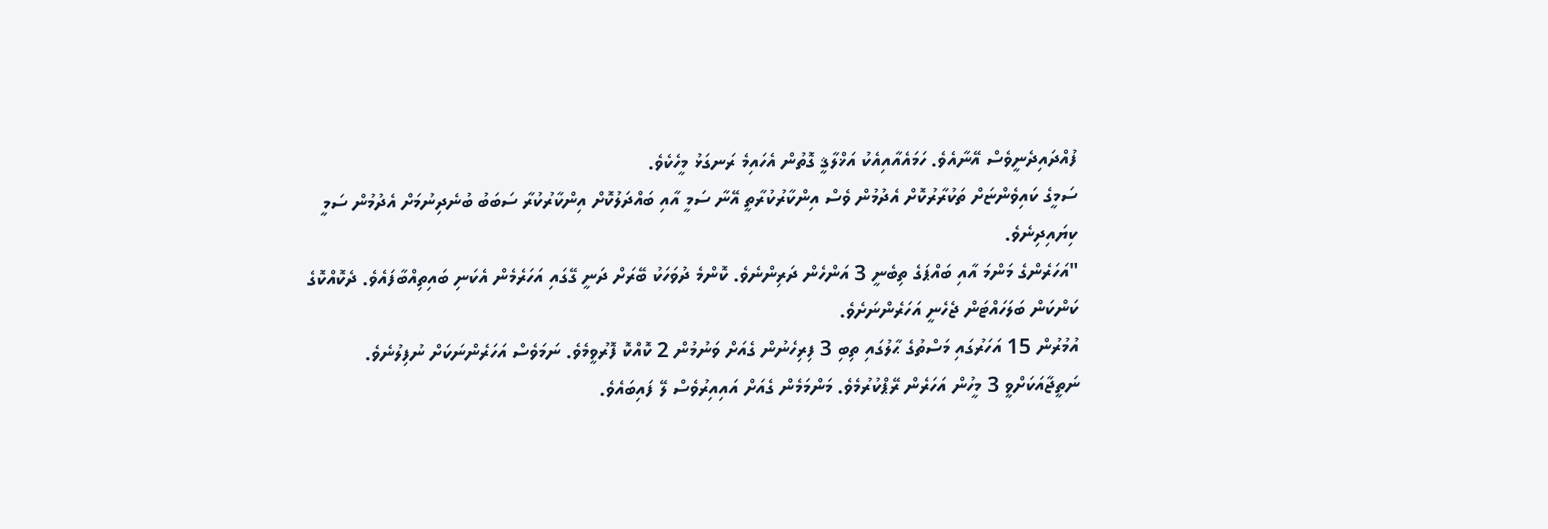ފުއްދައިދެނީވެސް އޭނާއެވެ. ހަމައެއާއިއެކު އަޚްލާޤީ ގޮތުން އެހައިމެ ރަނގަޅު މީހެކެވެ.
ސަމީގެ ކައިވެންޏަށް ތަކުރާރުކޮށް އެދުމުން ވެސް އިންކާރުކުރާތީ އޭނާ ސަމީ އާއި ބައްދަލުކޮށް އިންކާރުކުރާ ސަބަބު ބުނެދިނުމަށް އެދުމުން ސަމީ ކިޔައިދިނެވެ.
"އަހަރެންގެ މަންމަ އާއި ބައްޕަގެ ތިބެނީ 3 އަންހެން ދަރިންނެވެ. ކޮންމެ ދުވަހަކު ބޭރަށް ދަނީ ގޭގައި އަހަރެމެން އެކަނި ބައިތިއްބާފައެވެ. ދެކޮއްކޮގެ ކަންކަން ބަލަހައްޓަން ޖެހެނީ އަހަރެންނަށެވެ.
އުމުރުން 15 އަހަރުގައި މަސްތުގެ ޙާލުގައި ތިބި 3 ފިރިހެނުން ގެއަށް ވަނުމުން 2 ކޮއްކޮ ފޮރުވީމެވެ. ނަމަވެސް އަހަރެންނަކަށް ނުފިލުނެވެ. ނަތީޖާއަކަށްވީ 3 މީހުން އަހަރެން ރޭޕްކުރުމެވެ. މަންމަމެން ގެއަށް އައިއިރުވެސް ލޭ ފައިބައެވެ.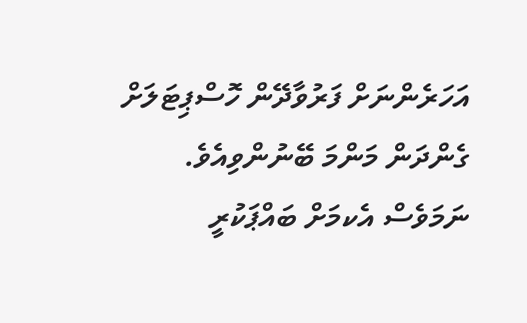އަހަރެންނަށް ފަރުވާދޭން ހޮސްޕިޓަލަށް ގެންދަން މަންމަ ބޭނުންވިއެވެ. ނަމަވެސް އެކމަށް ބައްޕަކުރީ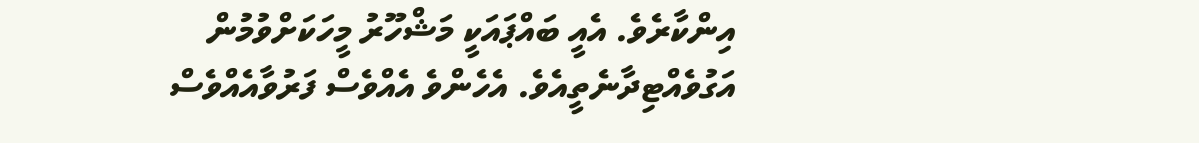އިންކާރެވެ. އެއީ ބައްޕައަކީ މަޝްހޫރު މީހަކަށްވުމުން އަގުވެއްޓިދާނެތީއެވެ. އެހެންވެ އެއްވެސް ފަރުވާއެއްވެސް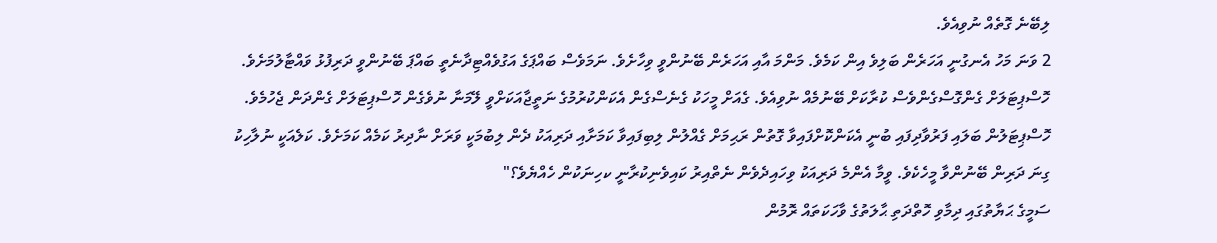ލިބޭނެ ގޮތެއް ނުވިއެވެ.
2 ވަނަ މަހު އެނގުނީ އަހަރެން ބަލިވެ އިން ކަމެވެ. މަންމަ އާއި އަހަރެން ބޭނުންވީ ވިހާށެވެ. ނަމަވެސް ބައްޕަގެ އަގުވެއްޓިދާނެތީ ބައްޕަ ބޭނުންވީ ދަރިފުޅު ވައްޓާލުމަށެވެ. ހޮސްޕިޓަލަށް ގެންގޮސްގެންވެސް ކުރާކަށް ބޭނުމެއް ނުވިއެވެ. ގެއަށް މީހަކު ގެނެސްގެން އެކަންކުރުމުގެ ނަތީޖާއަކަށްވީ ލޭމަނާ ނުވެގެން ހޮސްޕިޓަލަށް ގެންދަން ޖެހުމެވެ.
ހޮސްޕިޓަލުން ބަލައި ފަރުވާދިފައި ބުނީ އެކަންކޮށްފައިވާ ގޮތުން ރަޙިމަށް ގެއްލުން ލިބިފައިވާ ކަމަށާއި ދަރިއަކު ދެން ލިބުމަކީ ވަރަށް ނާދިރު ކަމެއް ކަމަށެވެ. ކަލެއަކީ ނުލާހިކު ގިނަ ދަރިން ބޭނުންވާ މީހެކެވެ. ވީމާ އެންމެ ދަރިއަކު ވިހައިދެވެން ނެތްއިރު ކައިވެނިކުރާނީ ކހިނަކުން ހެއްޔެވެ؟"
ސަމީގެ ޙަޔާތުގައި ދިމާވި ހޮތްދަތި ޙާލަތުގެ ވާހަކަތައް ރޮމުން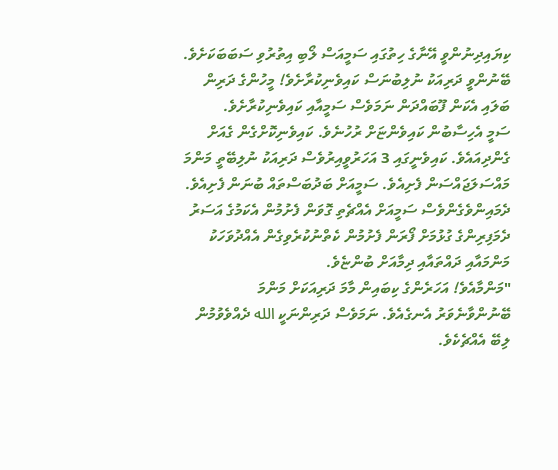ކިޔައިދިނުންވީ އޭނާގެ ހިތުގައި ސަމީއަސް ލޯބި އިތުރުވި ސަބަބަކަށެވެ. ބޭނުންވީ ދަރިއަކު ނުލިބުނަސް ކައިވެނިކުރާށެވެ! މީހުންގެ ދަރިން ބަލައި އެކަން ފޫބައްދަން ނަމަވެސް ސަމީއާއި ކައިވެނިކުރާށެވެ.
ސަމީ އެހިސާބުން ކައިވެންޏަށް ރުހުނެވެ. ކައިވެނިކޮށްގެން ގެއަށް ގެންދިއައެވެ. ކައިވެނީގައި 3 އަހަރުވީއިރުވެސް ދަރިއަކު ނުލިބޭތީ މަންމަ މައްސަލަޖައްސަން ފެށިއެވެ. ސަމީއަށް ބަދުބަސްތައް ބުނަން ފެށިއެވެ. ދެމައިންވެގެންވެސް ސަމީއަށް އެއްޗެތި ގޮވަން ފެށުމުން އެކަމުގެ އަސަރު ދެމަފިރިންގެ ގުޅުމަށް ފޯރަން ފެށުމުން ކެތްނުކުރެވިގެން އެއްދުވަހަކު މަންމައާއި ދައްތައާއި ދިމާއަށް ބުންޏެވެ.
"މަންމާއެވެ! އަހަރެންގެ ކިބައިން މާމަ ދަރިއަކަށް މަންމަ ބޭނުންވާނެވަރު އެނގެއެވެ. ނަމަވެސް ދަރިންނަކީ الله ދެއްވެވުމުން ލިބޭ އެއްޗެކެވެ.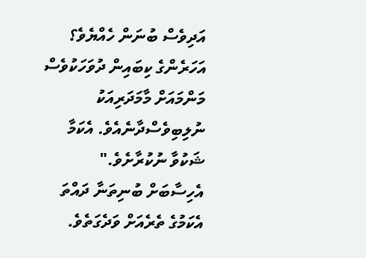އަދިވެސް ބުނަން ހެއްޔެވެ؟ އަހަރެންގެ ކިބައިން ދުވަހަކުވެސް މަންމައަށް މާމަދަރިއަކު ނުލިބިވެސްދާނެއެވެ. އެކަމާ ޝަކުވާ ނުކުރާށެވެ."
އެހިސާބަށް ބުނިތަނާ ދައްތަ އެކަމުގެ ތެރެއަށް ވަދެގަތެވެ.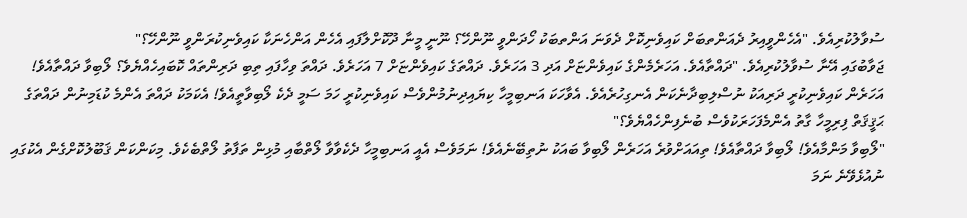ސުވާލުކުރިއެވެ. "އެހެންވީއިރު ދެއަންތބަށް ކައިވެނިކޮށް ދެވަނަ އަންތބަކު ހޯދަންވީ ނޫންހޭ؟ ނޫނީ މީނާ ދޫކޮށްލާފައި އެހެން އަންހެނަކާ ކައިވެނިކުރަންވީ ނޫންހޭ؟"
ޖަވާބުގައި އޭނާ ސުވާލުކުރިއެވެ. "ދައްތާއެވެ. އަހަރެމެންގެ ކައިވެންޏަށް އަދި 3 އަހަރެވެ. ދައްތަގެ ކައިވެންޏަށް 7 އަހަރެވެ. ދައްތަ ވިހާފައި ތިބި ދަރިންތައް ކޮބައިހެއްޔެވެ؟ ލޯބިވާ ދައްތާއެވެ! އަހަރެން ކައިވެނިކުރީ ދަރިއަކު ނުސްލިބިދާނެކަން އެނގިހުރެއެވެ. އެވާހަކަ އަނބިމީހާ ކިޔައިދިނުމުންވެސް ކައިވެނިކުރީ ހަމަ ސަމީ ދެކެ ލޯބިވާތީއެވެ! އެކަމަކު ދައްތަ އެންމެ ކުޑަމިނުން ދައްތަގެ ޙަޤީޤަތް ފިރިމީހާ ގާތު އެންމެފަހަރަކުވެސް ބުނެފިންހެއްޔެވެ؟"
"ލޯބިވާ މަންމާއެވެ! ލޯބިވާ ދައްތާއެވެ! ތިއައަށްވުރެ އަހަރެން ލޯބިވާ ބައަކު ނުތިބޭނެއެވެ! ނަމަވެސް އެއީ އަނބިމީހާ ދެކެވާވާ ލޯތްބާއި މުޅިން ތަފާތު ލޯތްބެކެވެ. މިކަންކަން ޤަބޫލުކޮށްގެން އެކުގައި ނުއުޅެވޭނެ ނަމަ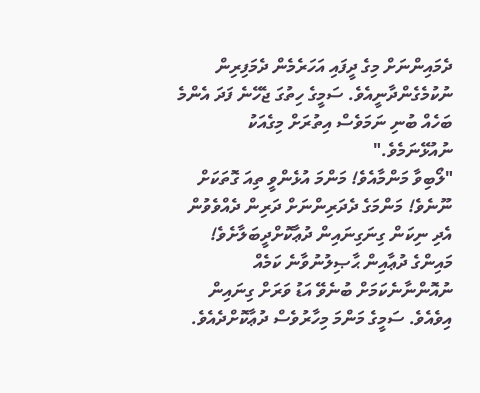ދެމައިންނަށް މިގެ ދީފައި އަހަރެމެން ދެމަފިރިން ނުކުމެގެންދާނީއެވެ. ސަމީގެ ހިތުގަ ޖެހޭނެ ފަދަ އެންމެ ބަހެއް ބުނި ނަމަވެސް އިތުރަށް މިގެއަކު ނުއުޅޭނަމެވެ."
"ލޯބިވާ މަންމާއެވެ! މަންމަ އުޅެންވީ ތިއަ ގޮތަކަށް ނޫނެވެ! މަންމަގެ ދެދަރިންނަށް ދަރިން ދެއްވެވުން އެދި ނިކަން ގިނަގިނައިން ދުޢާކޮށްދީބަލާށެވެ! މައިންގެ ދުޢާއިން ޙާޞިލުނުވާނެ ކަމެއް ނުއޮންނާނެކަމަށް ބުނެވޭ އަޑު ވަރަށް ގިނައިން އިވެއެވެ. ސަމީގެ މަންމަ މިހާރުވެސް ދުޢާކޮށްދެއެވެ.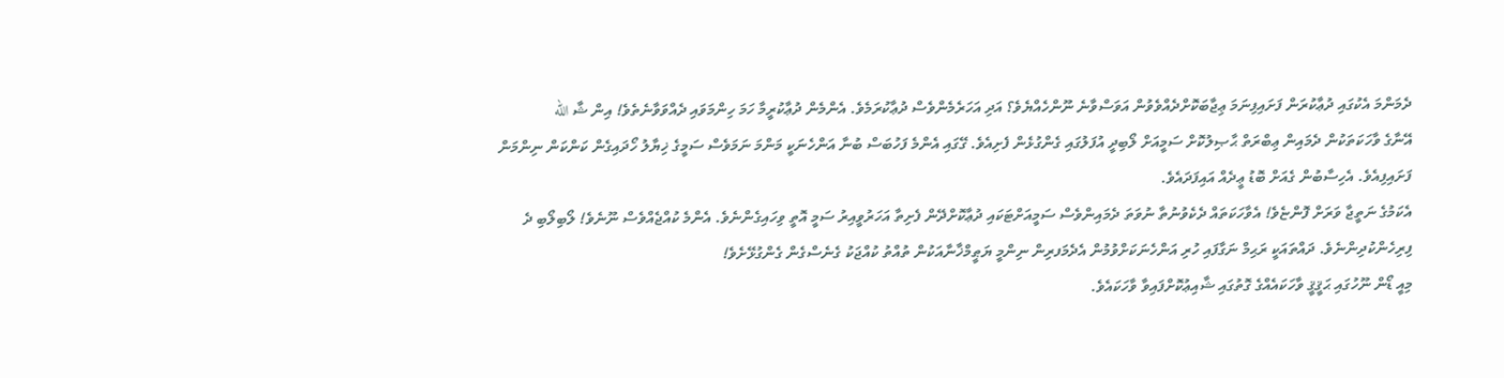ދެމަންމަ އެކުގައި ދުޢާކުރަން ފަށައިފިނަމަ ޢިޖާބަކޮށްދެއްވެވުން އަވަސްވާނެ ނޫންހެއްޔެވެ؟ އަދި އަހަރެމެންވެސް ދުޢާކުރަމެވެ. އެންމެން ދުޢާކުރީމާ ހަމަ ހިންމަވައި ދެއްވަވާނެތެވެ! އިން ޝާ الله
އޭނާގެ ވާހަކަތަކުން ދެމައިން ޢިބްރަތް ޙާޞިލުކޮށް ސަމީއަށް ލޯބިދީ އުފަލުގައި ގެންގުޅެން ފެށިއެވެ. ގޭގައި އެންމެ ފަހުބަސް ބުނާ އަންހެނަކީ މަންމަ ނަމަވެސް ސަމީގެ ޚިޔާލު ހޯދައިގެން ކަންކަން ނިންމަން ފަށައިފިއެވެ. އެހިސާބުން ގެއަށް ބޮޑު ޢީދެއް އައިފަދައެވެ.
އެކަމުގެ ނަތީޖާ ވަރަށް ފޮންޏެވެ! އެވާހަކަތައް ދެކެވުނުތާ ނުވަތަ ދެމައިންވެސް ސަމީއަށްޓަކައި ދުޢާކޮށްދޭން ފެށިތާ އަހަރުވީއިރު ސަމީ އޮތީ ވިހައިގެންނެވެ. އެންމެ ކުއްޖެއްވެސް ނޫނެވެ! ލޯބިލޯބި ދެ ފިރިހެންކުދިންނެވެ. ދައްތައަކީ ރަޙިމް ނަގާފައި ހުރި އަންހެނަކަށްވުމުން އެދެމަފރިން ނިންމީ ޔަޠީމްޚާނާއަކުން ތުއްތު ކުއްޖަކު ގެނެސްގެން ގެންގުޅޭށެވެ!
މިއީ ޑޯން ނޫހުގައި ޙަޤީޤީ ވާހަކައެއްގެ ގޮތުގައި ޝާއިޢުކޮށްފައިވާ ވާހަކައެވެ.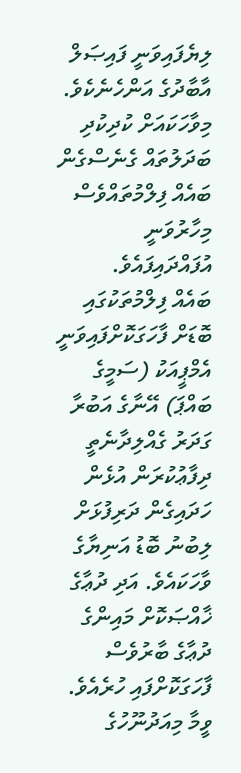ލިޔެފައިވަނީ ފައިޞަލް އާބާދުގެ އަންހެނެކެވެ. މިވާހަކައަށް ކުދިކުދި ބަދަލުތައް ގެނެސްގެން ބައެއް ފިލްމުތައްވެސް މިހާރުވަނީ އުފައްދައިފައެވެ.
ބައެއް ފިލްމުތަކުގައި ބޮޑަށް ފާހަގަކޮށްފައިވަނީ އެމްޕީއަކު (ސަމީގެ ބައްޕަ) އޭނާގެ އަބުރާ ގަދަރު ގެއްލިދާނެތީ ދިފާޢުކުރަން އުޅެން ހަދައިގެން ދަރިފުޅަށް ލިބުނު ބޮޑު އަނިޔާގެ ވާހަކައެވެ. އަދި ދުޢާގެ ޚާއްޞަކޮށް މައިންގެ ދުޢާގެ ބާރުވެސް ފާހަގަކޮށްފައި ހުރެއެވެ. ވީމާ މިއަދުނޫހުގެ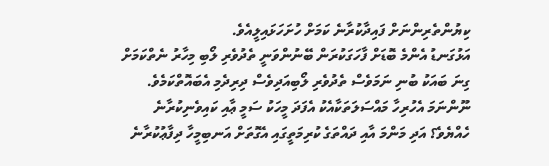ކިޔުންތެރިންނަށް ފައިދާކުރާނެ ކަމަށް ހުށަހަޅައިލީއެވެ.
އަޅުގަނޑު އެންމެ ބޮޑަށް ފާހަގަކުރަން ބޭނުންވަނީ ތެދުވެރި ލޯބި މިހާރު ނެތްކަމަށް ގިނަ ބައަކު ބުނި ނަމަވެސް ތެދުވެރި ލޯބިއަދިވެސް ދިރިދެމި އެބައޮތްކަމެވެ. ނޫންނަމަ އެހުރިހާ މައްސަލަތަކާއެކު އެފަދަ މީހަކު ސަމީ ޢާއި ކައިވެނިކުރާނެ ހެއްޔެވެ؟ އަދި މަންމަ އާއި ދައްތަގެ ކުރިމަތީގައި އެގޮތަށް އަނބިމީހާ ދިފާޢުކުރާނެ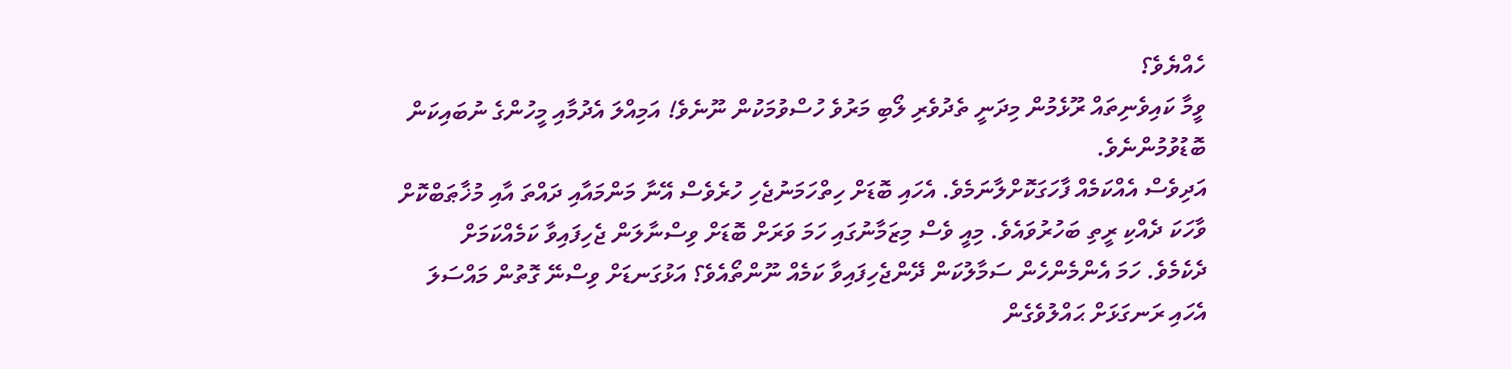ހެއްޔެވެ؟
ވީމާ ކައިވެނިތައް ރޫޅެމުން މިދަނީ ތެދުވެރި ލޯބި މަރުވެ ހުސްވުމަކުން ނޫނެވެ! އަމިއްލަ އެދުމާއި މީހުންގެ ނުބައިކަން ބޮޑުވުމުންނެވެ.
އަދިވެސް އެއްކަމެއް ފާހަގަކޮށްލާނަމެވެ. އެހައި ބޮޑަށް ހިތްހަމަނުޖެހި ހުރެވެސް އޭނާ މަންމައާއި ދައްތަ އާއި މުޚާޠަބްކޮށް ވާހަކަ ދެއްކި ރީތި ބަހުރުވައެވެ. މިއީ ވެސް މިޒަމާނުގައި ހަމަ ވަރަށް ބޮޑަށް ވިސްނާލަން ޖެހިފައިވާ ކަމެއްކަމަށް ދެކެމެވެ. ހަމަ އެންމެންހެން ސަމާލުކަން ދޭންޖެހިފައިވާ ކަމެއް ނޫންތޯއެވެ؟ އަޅުގަނޑަށް ވިސްނޭ ގޮތުން މައްސަލަ އެހައި ރަނގަޅަށް ޙައްލުވެގެން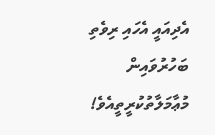އެދިއައީ އެހައި ރިވެތި ބަހުރުވައިން މުޢާމަލާތުކުރީތީއެވެ!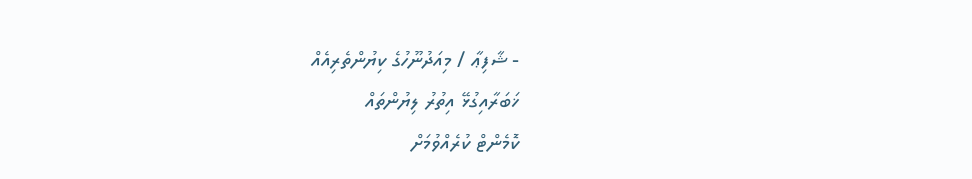- ޝާފިޢާ / މިއަދުނޫހުގެ ކިޔުންތެރިއެއް
ޚަބަރާއިގުޅޭ އިތުރު ލިޔުންތައް
ކޮމެންޓް ކުރެއްވުމަށް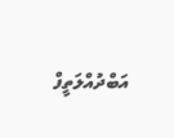އަބްދުއްލަތީފް